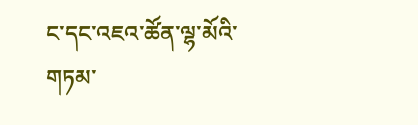ང་དང་འཇའ་ཚོན་ལྷ་མོའི་གཏམ་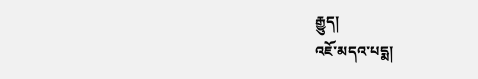རྒྱུད།
འཇོ་མདའ་པདྨ།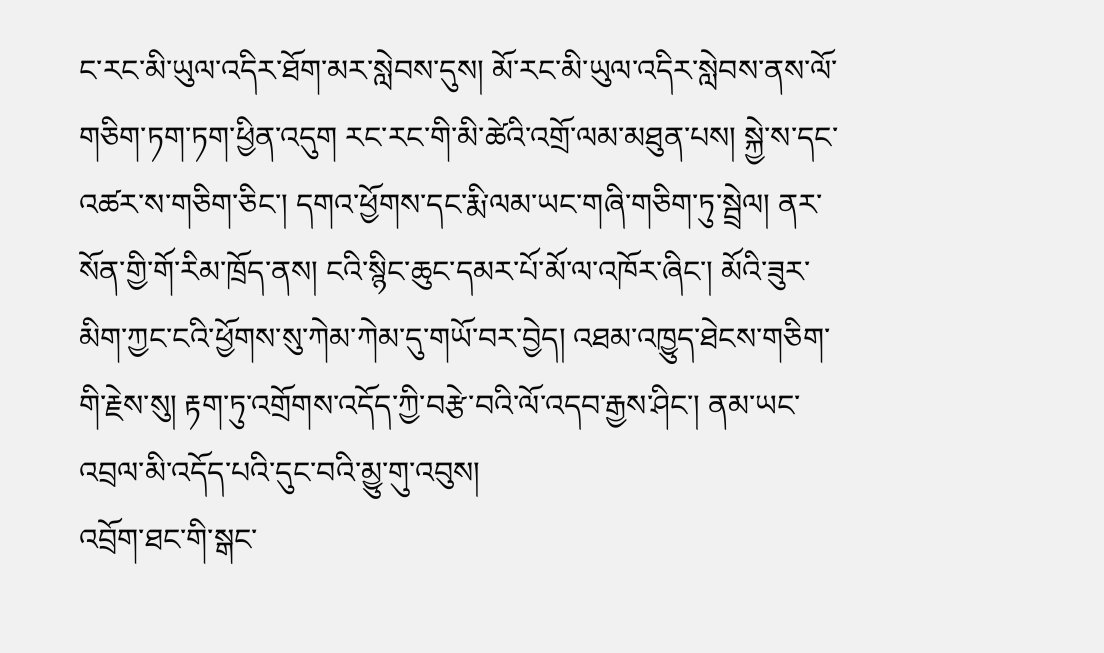ང་རང་མི་ཡུལ་འདིར་ཐོག་མར་སླེབས་དུས། མོ་རང་མི་ཡུལ་འདིར་སླེབས་ནས་ལོ་གཅིག་ཏག་ཏག་ཕྱིན་འདུག རང་རང་གི་མི་ཚེའི་འགྲོ་ལམ་མཐུན་པས། སྐྱེ་ས་དང་འཚར་ས་གཅིག་ཅིང་། དགའ་ཕྱོགས་དང་རྨི་ལམ་ཡང་གཞི་གཅིག་ཏུ་སྦྲེལ། ནར་སོན་གྱི་གོ་རིམ་ཁྲོད་ནས། ངའི་སྙིང་ཆུང་དམར་པོ་མོ་ལ་འཁོར་ཞིང་། མོའི་ཟུར་མིག་ཀྱང་ངའི་ཕྱོགས་སུ་ཀེམ་ཀེམ་དུ་གཡོ་བར་བྱེད། འཐམ་འཁྱུད་ཐེངས་གཅིག་གི་རྗེས་སུ། རྟག་ཏུ་འགྲོགས་འདོད་ཀྱི་བརྩེ་བའི་ལོ་འདབ་རྒྱས་ཤིང་། ནམ་ཡང་འབྲལ་མི་འདོད་པའི་དུང་བའི་མྱུ་གུ་འབུས།
འབྲོག་ཐང་གི་སྒང་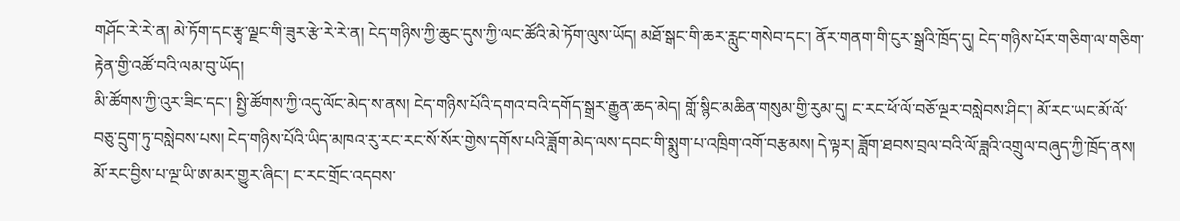གཤོང་རེ་རེ་ན། མེ་ཏོག་དང་རྩྭ་ལྗང་གི་ཟུར་རྩེ་རེ་རེ་ན། ངེད་གཉིས་ཀྱི་ཆུང་དུས་ཀྱི་ལང་ཚོའི་མེ་ཏོག་ལུས་ཡོད། མཐོ་སྒང་གི་ཆར་རླུང་གསེབ་དང་། ནོར་གནག་གི་ངུར་སྒྲའི་ཁྲོད་དུ། ངེད་གཉིས་པོར་གཅིག་ལ་གཅིག་རྟེན་གྱི་འཚོ་བའི་ལམ་བུ་ཡོད།
མི་ཚོགས་ཀྱི་འུར་ཟིང་དང་། སྤྱི་ཚོགས་ཀྱི་འདུ་ལོང་མེད་ས་ནས། ངེད་གཉིས་པོའི་དགའ་བའི་དགོད་སྒྲར་རྒྱུན་ཆད་མེད། གློ་སྙིང་མཆིན་གསུམ་གྱི་རུམ་དུ། ང་རང་ཕོ་ལོ་བཅོ་ལྔར་བསླེབས་ཤིང་། མོ་རང་ཡང་མོ་ལོ་བཅུ་དྲུག་ཏུ་བསླེབས་པས། ངེད་གཉིས་པོའི་ཡིད་མཁའ་རུ་རང་རང་སོ་སོར་གྱེས་དགོས་པའི་ཟློག་མེད་ལས་དབང་གི་སྨུག་པ་འཁྲིག་འགོ་བརྩམས། དེ་ལྟར། ཟློག་ཐབས་བྲལ་བའི་ལོ་ཟླའི་འགྲུལ་བཞུད་ཀྱི་ཁྲོད་ནས། མོ་རང་བྱིས་པ་ལྔ་ཡི་ཨ་མར་གྱུར་ཞིང་། ང་རང་གྲོང་འདབས་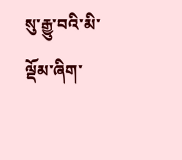སུ་རྒྱུ་བའི་མི་ལྡོམ་ཞིག་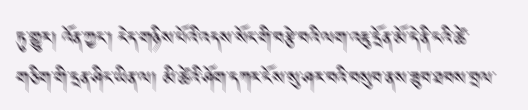ཏུ་གྱུར། འོན་ཀྱང་། ངེད་གཉིས་པོའི་འདས་སོང་གི་བརྩེ་བའི་ལག་འཇུ་དྲོན་མོ་དེ་ནི་ངའི་ཚེ་གཅིག་གི་དྲན་ཤིང་ཡིན་ལ། མི་ཚེའི་ཤོག་དཀར་ངོས་སུ་ཤར་བའི་བསུབ་ནས་ཟུབ་ཐབས་བྲལ་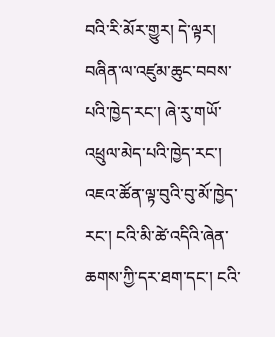བའི་རི་མོར་གྱུར། དེ་ལྟར། བཞིན་ལ་འཛུམ་ཆུང་བབས་པའི་ཁྱེད་རང་། ཞེ་རུ་གཡོ་འཕྲུལ་མེད་པའི་ཁྱེད་རང་། འཇའ་ཚོན་ལྟ་བུའི་བུ་མོ་ཁྱེད་རང་། ངའི་མི་ཚེ་འདིའི་ཞེན་ཆགས་ཀྱི་དར་ཐག་དང་། ངའི་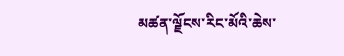མཚན་ལྗོངས་རིང་མོའི་ཆེས་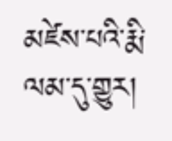མཛེས་པའི་རྨི་ལམ་དུ་གྱུར།